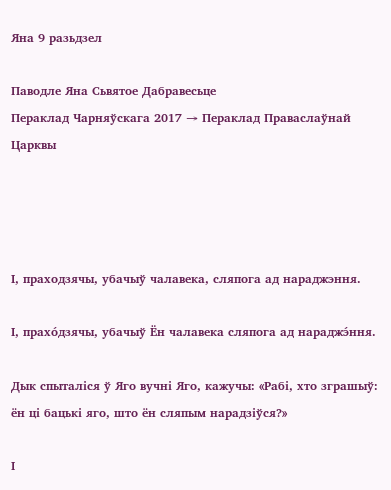Яна 9 разьдзел

Паводле Яна Сьвятое Дабравесьце
Пераклад Чарняўскага 2017 → Пераклад Праваслаўнай Царквы




І, праходзячы, убачыў чалавека, сляпога ад нараджэння.

І, прахо́дзячы, убачыў Ён чалавека сляпога ад нараджэ́ння.

Дык спыталіся ў Яго вучні Яго, кажучы: «Рабі, хто зграшыў: ён ці бацькі яго, што ён сляпым нарадзіўся?»

І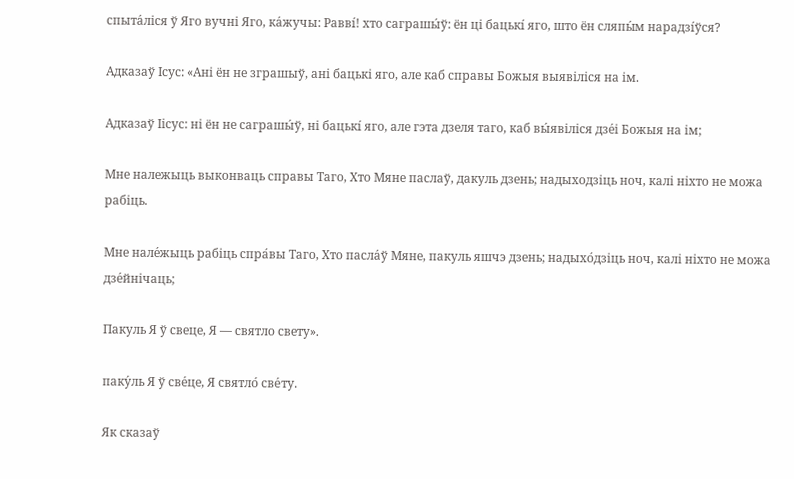спыта́ліся ў Яго вучні Яго, ка́жучы: Раввí! хто саграшы́ў: ён ці бацькí яго, што ён сляпы́м нарадзíўся?

Адказаў Ісус: «Ані ён не зграшыў, ані бацькі яго, але каб справы Божыя выявіліся на ім.

Адказаў Іісус: ні ён не саграшы́ў, ні бацькí яго, але гэта дзеля таго, каб вы́явіліся дзе́і Божыя на ім;

Мне належыць выконваць справы Таго, Хто Мяне паслаў, дакуль дзень; надыходзіць ноч, калі ніхто не можа рабіць.

Мне нале́жыць рабіць спра́вы Таго, Хто пасла́ў Мяне, пакуль яшчэ дзень; надыхо́дзіць ноч, калі ніхто не можа дзе́йнічаць;

Пакуль Я ў свеце, Я — святло свету».

паку́ль Я ў све́це, Я святло́ све́ту.

Як сказаў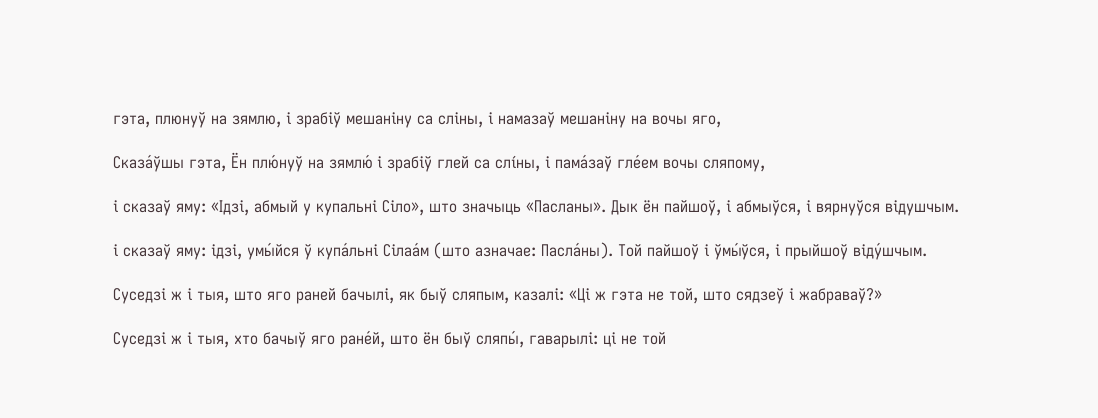гэта, плюнуў на зямлю, і зрабіў мешаніну са сліны, і намазаў мешаніну на вочы яго,

Сказа́ўшы гэта, Ён плю́нуў на зямлю́ і зрабіў глей са слíны, і пама́заў гле́ем вочы сляпому,

і сказаў яму: «Ідзі, абмый у купальні Сіло», што значыць «Пасланы». Дык ён пайшоў, і абмыўся, і вярнуўся відушчым.

і сказаў яму: ідзі, умы́йся ў купа́льні Сілаа́м (што азначае: Пасла́ны). Той пайшоў і ўмы́ўся, і прыйшоў віду́шчым.

Суседзі ж і тыя, што яго раней бачылі, як быў сляпым, казалі: «Ці ж гэта не той, што сядзеў і жабраваў?»

Суседзі ж і тыя, хто бачыў яго ране́й, што ён быў сляпы́, гаварылі: ці не той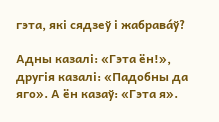гэта, які сядзеў і жабрава́ў?

Адны казалі: «Гэта ён!», другія казалі: «Падобны да яго». А ён казаў: «Гэта я».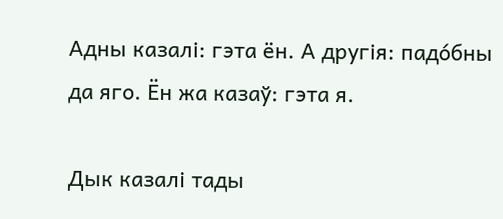Адны казалі: гэта ён. А другія: падо́бны да яго. Ён жа казаў: гэта я.

Дык казалі тады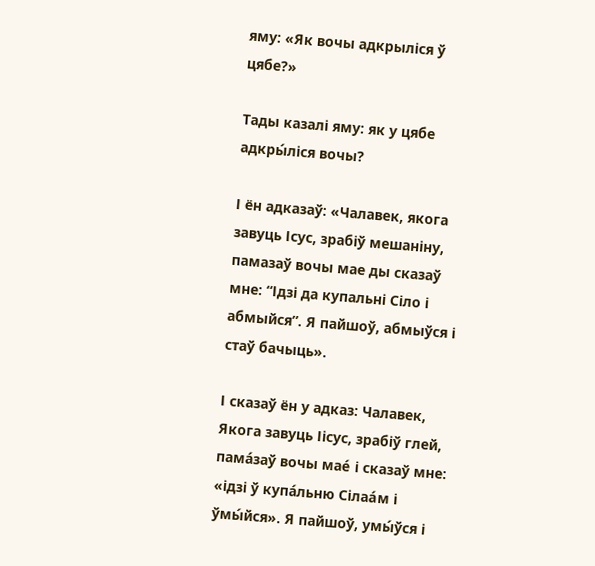яму: «Як вочы адкрыліся ў цябе?»

Тады казалі яму: як у цябе адкры́ліся вочы?

І ён адказаў: «Чалавек, якога завуць Ісус, зрабіў мешаніну, памазаў вочы мае ды сказаў мне: “Ідзі да купальні Сіло і абмыйся”. Я пайшоў, абмыўся і стаў бачыць».

І сказаў ён у адказ: Чалавек, Якога завуць Іісус, зрабіў глей, пама́заў вочы мае́ і сказаў мне: «ідзі ў купа́льню Сілаа́м і ўмы́йся». Я пайшоў, умы́ўся і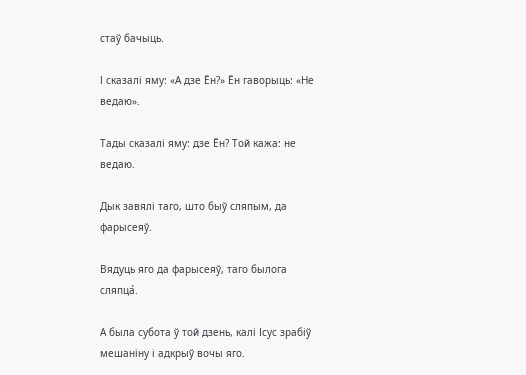стаў бачыць.

І сказалі яму: «А дзе Ён?» Ён гаворыць: «Не ведаю».

Тады сказалі яму: дзе Ён? Той кажа: не ведаю.

Дык завялі таго, што быў сляпым, да фарысеяў.

Вядуць яго да фарысеяў, таго былога сляпца́.

А была субота ў той дзень, калі Ісус зрабіў мешаніну і адкрыў вочы яго.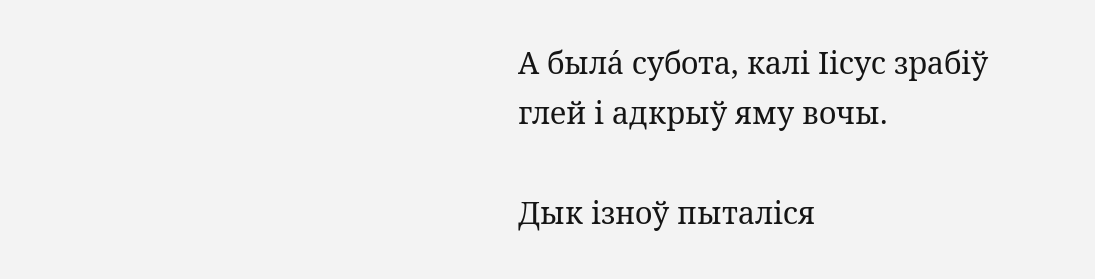А была́ субота, калі Іісус зрабіў глей і адкрыў яму вочы.

Дык ізноў пыталіся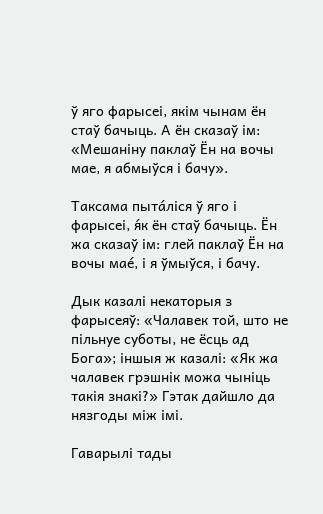ў яго фарысеі, якім чынам ён стаў бачыць. А ён сказаў ім: «Мешаніну паклаў Ён на вочы мае, я абмыўся і бачу».

Таксама пыта́ліся ў яго і фарысеі, я́к ён стаў бачыць. Ён жа сказаў ім: глей паклаў Ён на вочы мае́, і я ўмыўся, і бачу.

Дык казалі некаторыя з фарысеяў: «Чалавек той, што не пільнуе суботы, не ёсць ад Бога»; іншыя ж казалі: «Як жа чалавек грэшнік можа чыніць такія знакі?» Гэтак дайшло да нязгоды між імі.

Гаварылі тады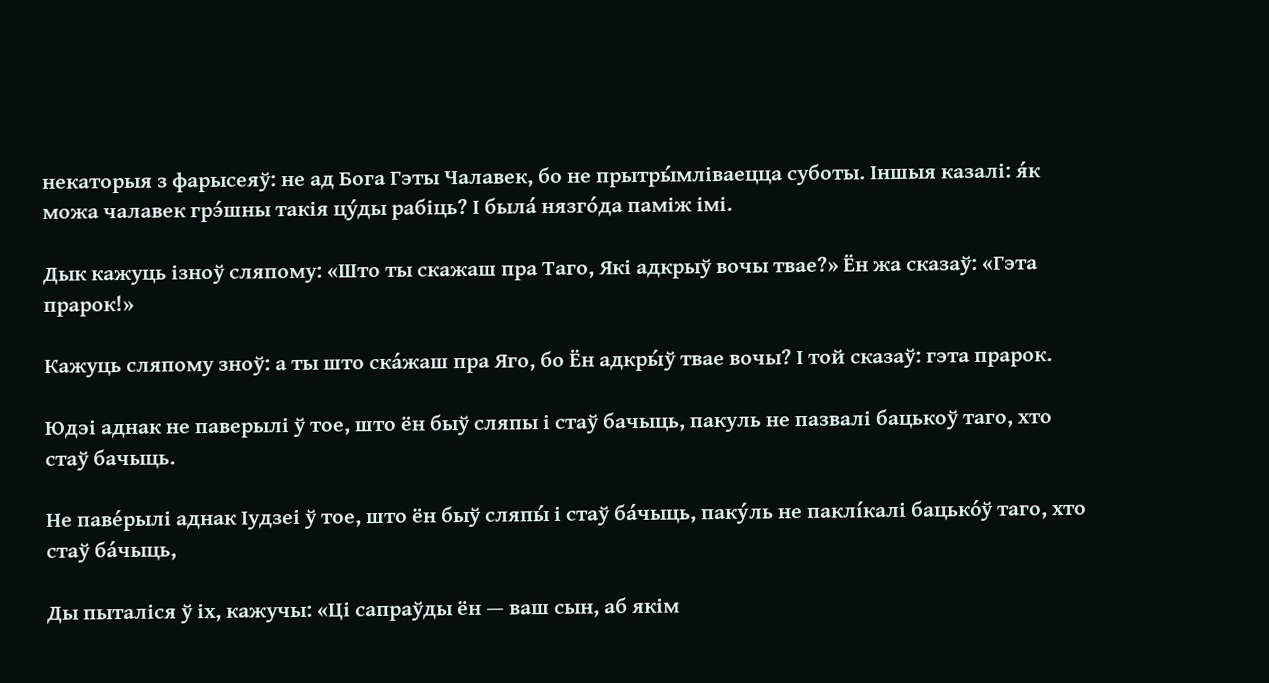некаторыя з фарысеяў: не ад Бога Гэты Чалавек, бо не прытры́мліваецца суботы. Іншыя казалі: я́к можа чалавек грэ́шны такія цу́ды рабіць? І была́ нязго́да паміж імі.

Дык кажуць ізноў сляпому: «Што ты скажаш пра Таго, Які адкрыў вочы твае?» Ён жа сказаў: «Гэта прарок!»

Кажуць сляпому зноў: а ты што ска́жаш пра Яго, бо Ён адкры́ў твае вочы? І той сказаў: гэта прарок.

Юдэі аднак не паверылі ў тое, што ён быў сляпы і стаў бачыць, пакуль не пазвалі бацькоў таго, хто стаў бачыць.

Не паве́рылі аднак Іудзеі ў тое, што ён быў сляпы́ і стаў ба́чыць, паку́ль не паклíкалі бацько́ў таго, хто стаў ба́чыць,

Ды пыталіся ў іх, кажучы: «Ці сапраўды ён — ваш сын, аб якім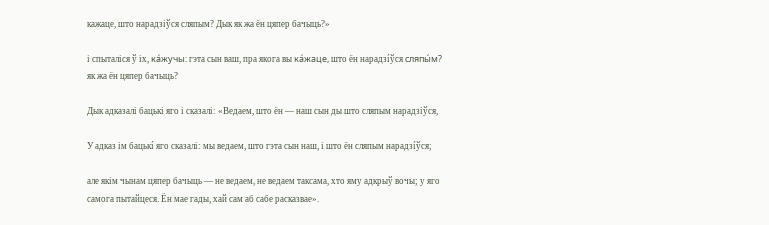кажаце, што нарадзіўся сляпым? Дык як жа ён цяпер бачыць?»

і спыталіся ў іх, ка́жучы: гэта сын ваш, пра якога вы ка́жаце, што ён нарадзíўся сляпы́м? як жа ён цяпер бачыць?

Дык адказалі бацькі яго і сказалі: «Ведаем, што ён — наш сын ды што сляпым нарадзіўся,

У адказ ім бацькí яго сказалі: мы ведаем, што гэта сын наш, і што ён сляпым нарадзíўся;

але якім чынам цяпер бачыць — не ведаем, не ведаем таксама, хто яму адкрыў вочы; у яго самога пытайцеся. Ён мае гады, хай сам аб сабе расказвае».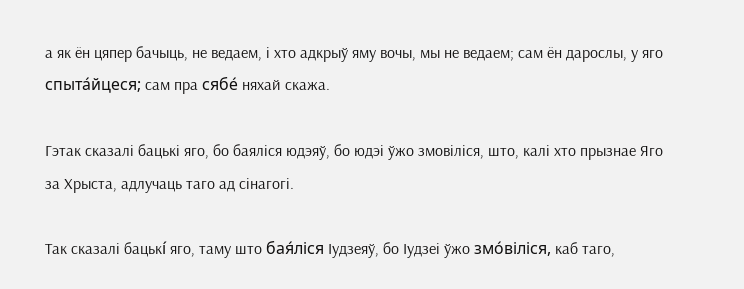а як ён цяпер бачыць, не ведаем, і хто адкрыў яму вочы, мы не ведаем; сам ён дарослы, у яго спыта́йцеся; сам пра сябе́ няхай скажа.

Гэтак сказалі бацькі яго, бо баяліся юдэяў, бо юдэі ўжо змовіліся, што, калі хто прызнае Яго за Хрыста, адлучаць таго ад сінагогі.

Так сказалі бацькí яго, таму што бая́ліся Іудзеяў, бо Іудзеі ўжо змо́віліся, каб таго,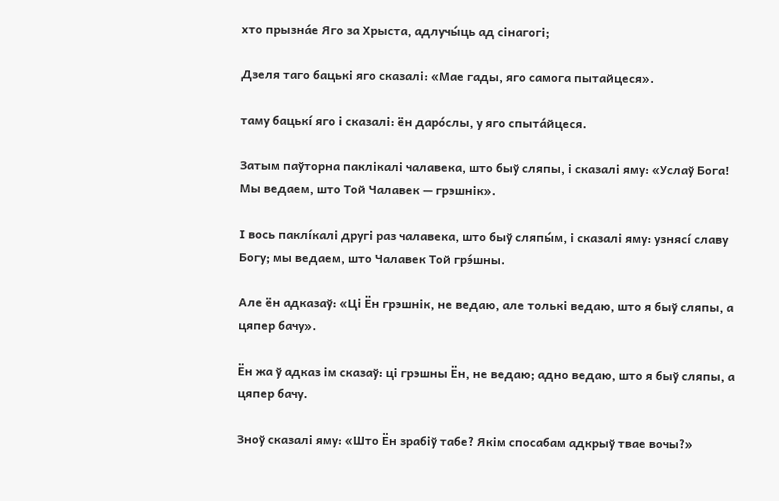хто прызна́е Яго за Хрыста, адлучы́ць ад сінагогі;

Дзеля таго бацькі яго сказалі: «Мае гады, яго самога пытайцеся».

таму бацькí яго і сказалі: ён даро́слы, у яго спыта́йцеся.

Затым паўторна паклікалі чалавека, што быў сляпы, і сказалі яму: «Услаў Бога! Мы ведаем, што Той Чалавек — грэшнік».

І вось паклíкалі другі раз чалавека, што быў сляпы́м, і сказалі яму: узнясí славу Богу; мы ведаем, што Чалавек Той грэ́шны.

Але ён адказаў: «Ці Ён грэшнік, не ведаю, але толькі ведаю, што я быў сляпы, а цяпер бачу».

Ён жа ў адказ ім сказаў: ці грэшны Ён, не ведаю; адно ведаю, што я быў сляпы, а цяпер бачу.

Зноў сказалі яму: «Што Ён зрабіў табе? Якім спосабам адкрыў твае вочы?»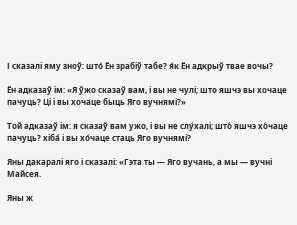І сказалі яму зноў: што́ Ён зрабіў табе? я́к Ён адкрыў твае вочы?

Ён адказаў ім: «Я ўжо сказаў вам, і вы не чулі; што яшчэ вы хочаце пачуць? Ці і вы хочаце быць Яго вучнямі?»

Той адказаў ім: я сказаў вам ужо, і вы не слу́халі; што́ яшчэ хо́чаце пачуць? хіба́ і вы хо́чаце стаць Яго вучнямі?

Яны дакаралі яго і сказалі: «Гэта ты — Яго вучань, а мы — вучні Майсея.

Яны ж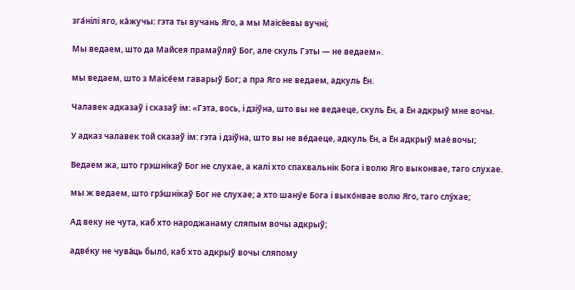зга́нілі яго, ка́жучы: гэта ты вучань Яго, а мы Маісе́евы вучні;

Мы ведаем, што да Майсея прамаўляў Бог, але скуль Гэты — не ведаем».

мы ведаем, што з Маісе́ем гаварыў Бог; а пра Яго не ведаем, адкуль Ён.

Чалавек адказаў і сказаў ім: «Гэта, вось, і дзіўна, што вы не ведаеце, скуль Ён, а Ён адкрыў мне вочы.

У адказ чалавек той сказаў ім: гэта і дзіўна, што вы не ве́даеце, адкуль Ён, а Ён адкрыў мае́ вочы;

Ведаем жа, што грэшнікаў Бог не слухае, а калі хто спахвальнік Бога і волю Яго выконвае, таго слухае.

мы ж ведаем, што грэ́шнікаў Бог не слухае; а хто шану́е Бога і выко́нвае волю Яго, таго слу́хае;

Ад веку не чута, каб хто народжанаму сляпым вочы адкрыў;

адве́ку не чува́ць было́, каб хто адкрыў вочы сляпому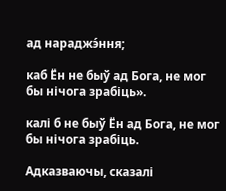ад нараджэ́ння;

каб Ён не быў ад Бога, не мог бы нічога зрабіць».

калі б не быў Ён ад Бога, не мог бы нічога зрабіць.

Адказваючы, сказалі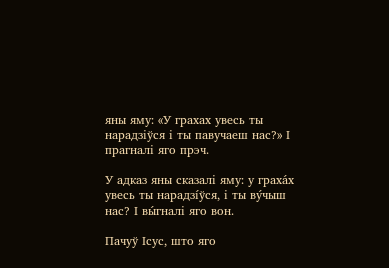яны яму: «У грахах увесь ты нарадзіўся і ты павучаеш нас?» І прагналі яго прэч.

У адказ яны сказалі яму: у граха́х увесь ты нарадзíўся, і ты ву́чыш нас? І вы́гналі яго вон.

Пачуў Ісус, што яго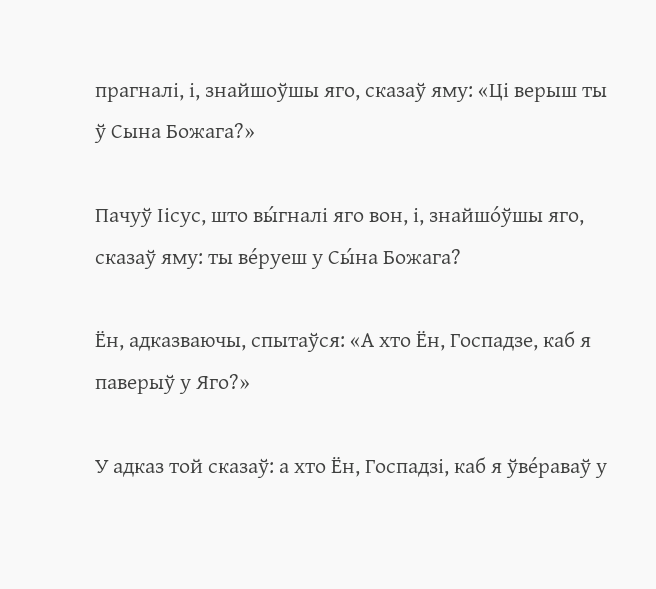прагналі, і, знайшоўшы яго, сказаў яму: «Ці верыш ты ў Сына Божага?»

Пачуў Іісус, што вы́гналі яго вон, і, знайшо́ўшы яго, сказаў яму: ты ве́руеш у Сы́на Божага?

Ён, адказваючы, спытаўся: «А хто Ён, Госпадзе, каб я паверыў у Яго?»

У адказ той сказаў: а хто Ён, Госпадзі, каб я ўве́раваў у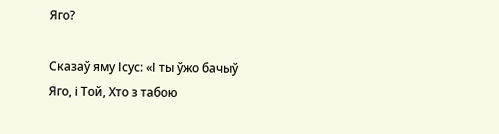Яго?

Сказаў яму Ісус: «І ты ўжо бачыў Яго, і Той, Хто з табою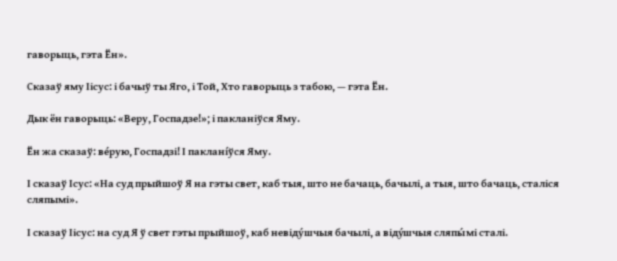гаворыць, гэта Ён».

Сказаў яму Іісус: і бачыў ты Яго, і Той, Хто гаворыць з табою, — гэта Ён.

Дык ён гаворыць: «Веру, Госпадзе!»; і пакланіўся Яму.

Ён жа сказаў: ве́рую, Госпадзі! І пакланíўся Яму.

І сказаў Ісус: «На суд прыйшоў Я на гэты свет, каб тыя, што не бачаць, бачылі, а тыя, што бачаць, сталіся сляпымі».

І сказаў Іісус: на суд Я ў свет гэты прыйшоў, каб невіду́шчыя бачылі, а віду́шчыя сляпы́мі сталі.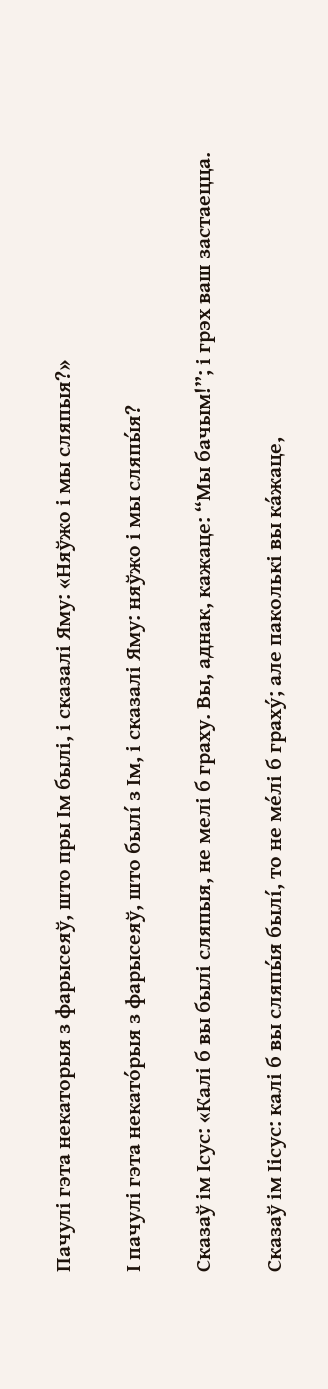Пачулі гэта некаторыя з фарысеяў, што пры Ім былі, і сказалі Яму: «Няўжо і мы сляпыя?»

І пачулі гэта некато́рыя з фарысеяў, што былí з Ім, і сказалі Яму: няўжо і мы сляпы́я?

Сказаў ім Ісус: «Калі б вы былі сляпыя, не мелі б граху. Вы, аднак, кажаце: “Мы бачым!”; і грэх ваш застаецца.

Сказаў ім Іісус: калі б вы сляпы́я былí, то не ме́лі б граху́; але паколькі вы ка́жаце,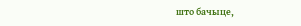што бачыце,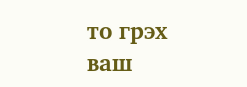то грэх ваш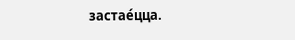застае́цца.